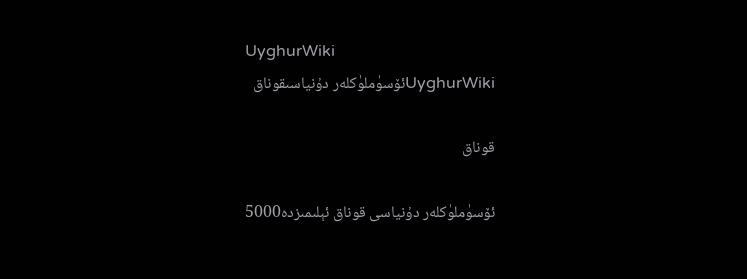UyghurWiki
UyghurWikiئۆسۈملۈكلەر دۇنياسىقوناق

قوناق

ئۆسۈملۈكلەر دۇنياسى قوناق ئېلىمىزدە5000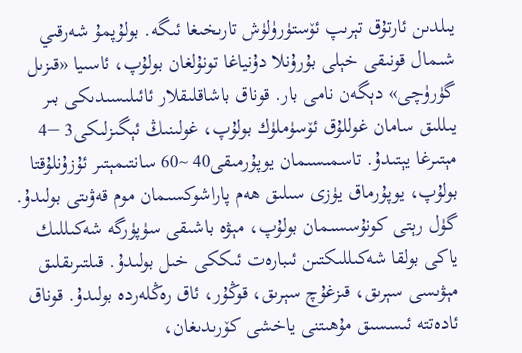يىلدىن ئارتۇق تېرىپ ئۆستۈرۈلۈش تارىخىغا ئىگە. بولۇپمۇ شەرقىي شىمال قونىقى خېلى بۇرۇنلا دۇنياغا تونۇلغان بولۇپ، ئاسىيا «قىزىل گۈرۈچى» دېگەن نامى بار. قوناق باشاقلىقلار ئائىلىسىدىكى بىر يىللىق سامان غوللۇق ئۆسۈملۈك بولۇپ، غولىنىڭ ئېگىزلىكى3 −4 مېتىرغا يېتىدۇ. تاسمىسىمان يوپۇرمىقى40 ~60 سانتىمېتىر ئۇزۇنلۇقتا بولۇپ، يوپۇرماق يۈزى سىلىق ھەم پاراشوكسىمان موم قەۋىتى بولىدۇ. گۈل رېتى كونۇسسىمان بولۇپ، مېۋە باشىقى سۈپۈرگە شەكىللىك ياكى بولقا شەكىللىكتىن ئىبارەت ئىككى خىل بولىدۇ. قىلتىرىقلىق مېۋىسى سېرىق، قىزغۇچ سېرىق، قوڭۇر، ئاق رەڭلەردە بولىدۇ. قوناق ئادەتتە ئىسسىق مۇھىتنى ياخشى كۆرىدىغان،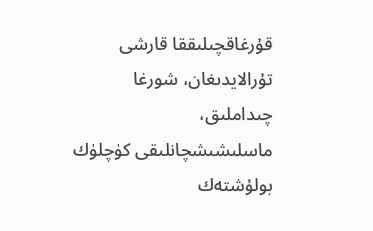قۇرغاقچىلىققا قارشى تۇرالايدىغان، شورغا چىداملىق، ماسلىشىشچانلىقى كۈچلۈك بولۇشتەك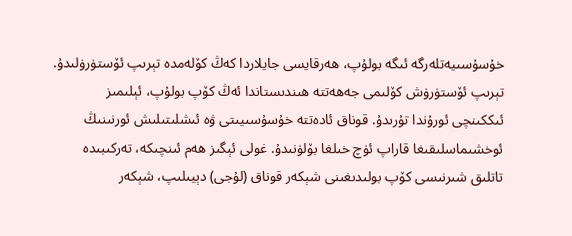خۇسۇسىيەتلەرگە ئىگە بولۇپ، ھەرقايسى جايلاردا كەڭ كۆلەمدە تېرىپ ئۆستۈرۈلىدۇ. تېرىپ ئۆستۈرۈش كۆلىمى جەھەتتە ھىندىستاندا ئەڭ كۆپ بولۇپ، ئېلىمىز ئىككىنچى ئورۇندا تۇرىدۇ. قوناق ئادەتتە خۇسۇسىيىتى ۋە ئىشلىتىلىش ئورنىنىڭ ئوخشىماسلىقىغا قاراپ ئۈچ خىلغا بۆلۈنىدۇ. غولى ئېگىز ھەم ئىنچىكە، تەركىبىدە تاتلىق شىرنىسى كۆپ بولىدىغىنى شېكەر قوناق (لۇجى) دېيىلىپ، شېكەر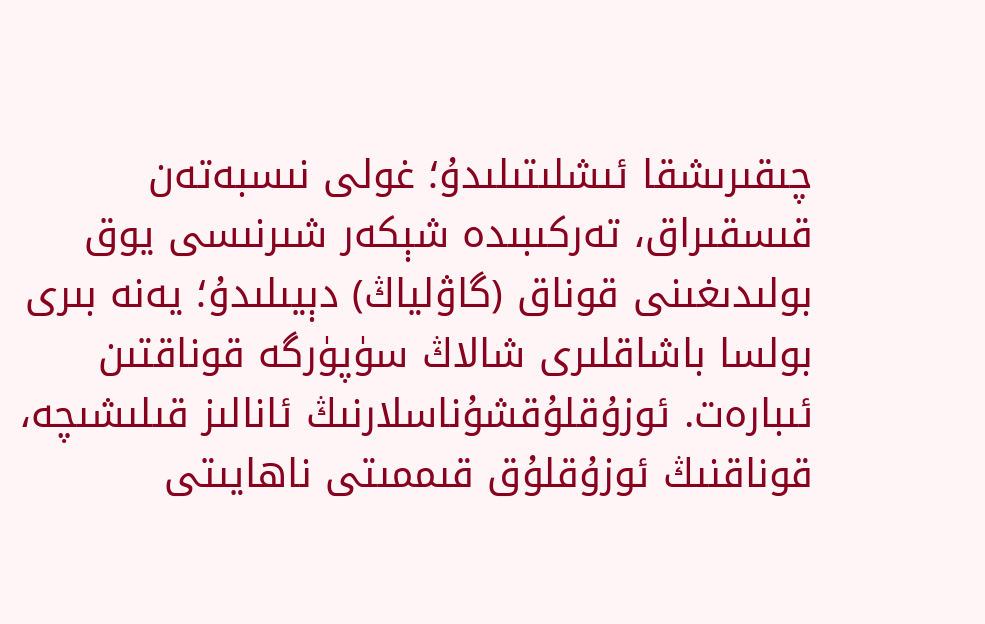چىقىرىشقا ئىشلىتىلىدۇ؛ غولى نىسبەتەن قىسقىراق، تەركىبىدە شېكەر شىرنىسى يوق بولىدىغىنى قوناق (گاۋلياڭ) دېيىلىدۇ؛ يەنە بىرى بولسا باشاقلىرى شالاڭ سۈپۈرگە قوناقتىن ئىبارەت. ئوزۇقلۇقشۇناسلارنىڭ ئانالىز قىلىشىچە، قوناقنىڭ ئوزۇقلۇق قىممىتى ناھايىتى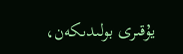يۇقىرى بولىدىكەن،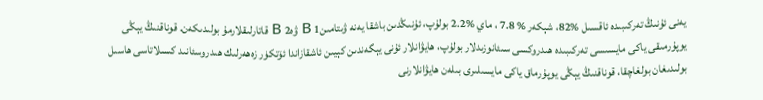يەنى ئۇنىڭ تەركىبىدە ئاقسىل %82، شېكەر % 7.8 ، ماي %2.2 بولۇپ، ئۇنىڭدىن باشقا يەنە ۋىتامىن1 B ۋە2 B قاتارلىقلارمۇ بولىدىكەن. قوناقنىڭ يېڭى يوپۇرمىقى ياكى مايسىسى تەركىبىدە ھىدروكسى سىئانوزىدلار بولۇپ، ھايۋانلار ئۇنى يېگەندىن كېيىن ئاشقازاندا ئۆتكۈر زەھەرلىك ھىدروسئانىد كىسلاتاسى ھاسىل بولىدىغان بولغاچقا، قوناقنىڭ يېڭى يوپۇرماق ياكى مايسىلىرى بىلەن ھايۋانلارنى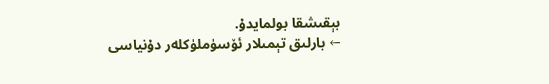بېقىشقا بولمايدۇ.
← بارلىق تېمىلار ئۆسۈملۈكلەر دۇنياسى